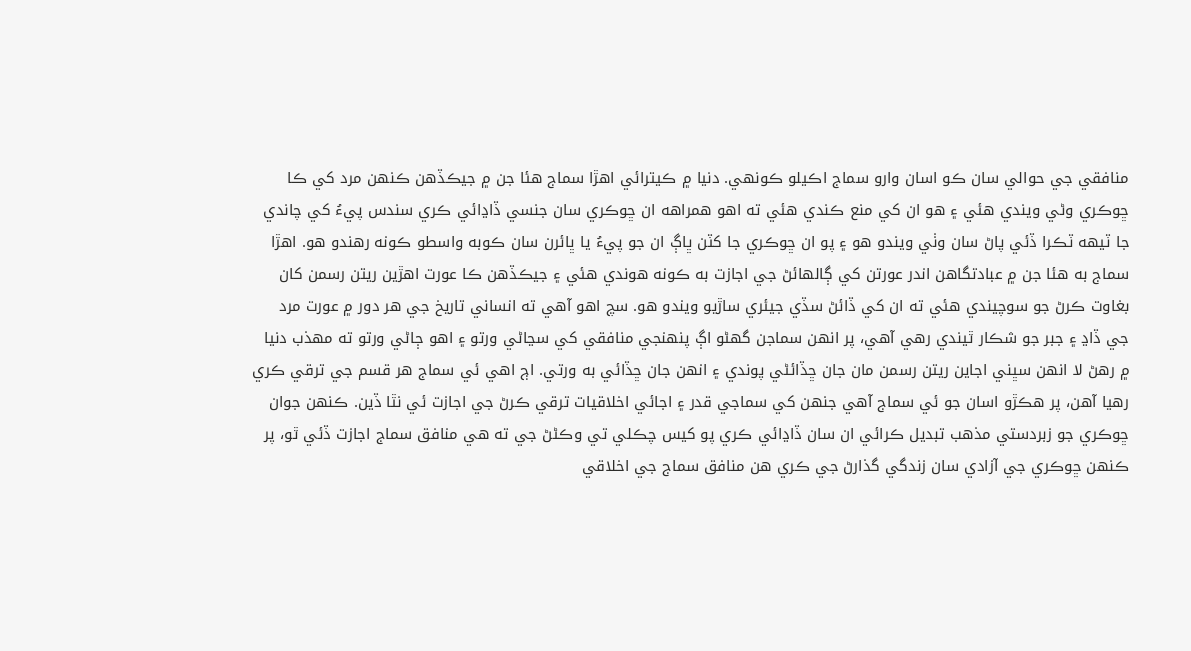منافقي جي حوالي سان ڪو اسان وارو سماج اڪيلو ڪونهي. دنيا ۾ ڪيترائي اهڙا سماج هئا جن ۾ جيڪڏهن ڪنهن مرد کي ڪا ڇوڪري وڻي ويندي هئي ۽ هو ان کي منع ڪندي هئي ته اهو همراهه ان ڇوڪري سان جنسي ڏاڍائي ڪري سندس پيءُ کي چاندي جا ٽيهه ٽڪرا ڏئي پاڻ سان وٺي ويندو هو ۽ پو ان ڇوڪري جا کٽن ڀاڳ ان جو پيءُ يا ڀائرن سان ڪوبه واسطو ڪونه رهندو هو. اهڙا سماج به هئا جن ۾ عبادتگاهن اندر عورتن کي ڳالهائڻ جي اجازت به ڪونه هوندي هئي ۽ جيڪڏهن ڪا عورت اهڙين ريتن رسمن کان بغاوت ڪرڻ جو سوچيندي هئي ته ان کي ڏائڻ سڏي جيئري ساڙيو ويندو هو. سچ اهو آهي ته انساني تاريخ جي هر دور ۾ عورت مرد جي ڏاڍ ۽ جبر جو شڪار ٿيندي رهي آهي، پر انهن سماجن گهڻو اڳ پنهنجي منافقي کي سڃاڻي ورتو ۽ اهو ڄاڻي ورتو ته مهذب دنيا ۾ رهڻ لا انهن سڀني اجاين ريتن رسمن مان جان ڇڏائڻي پوندي ۽ انهن جان ڇڏائي به ورتي. اڄ اهي ئي سماج هر قسم جي ترقي ڪري رهيا آهن، پر هڪڙو اسان جو ئي سماج آهي جنهن کي سماجي قدر ۽ اجائي اخلاقيات ترقي ڪرڻ جي اجازت ئي نٿا ڏين. ڪنهن جوان ڇوڪري جو زبردستي مذهب تبديل ڪرائي ان سان ڏاڍائي ڪري پو کيس چڪلي تي وڪڻڻ جي ته هي منافق سماج اجازت ڏئي ٿو، پر ڪنهن ڇوڪري جي آزادي سان زندگي گذارڻ جي ڪري هن منافق سماج جي اخلاقي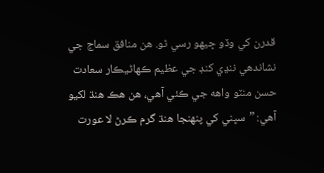قدرن کي وڏو ڇيهو رسي ٿو. هن منافق سماج جي نشاندهي ننڍي کنڊ جي عظيم ڪهاڻيڪار سعادت حسن منٽو واهه جي ڪئي آهي، هن هڪ هنڌ لکيو آهي: ”سڀني کي پنهنجا هنڌ گرم ڪرڻ لا عورت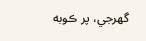گهرجي، پر ڪوبه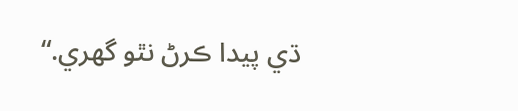ڌي پيدا ڪرڻ نٿو گهري.“